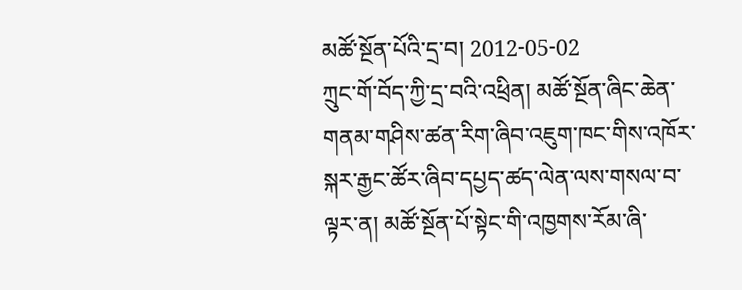མཚོ་སྔོན་པོའི་དྲ་བ། 2012-05-02
ཀྲུང་གོ་བོད་ཀྱི་དྲ་བའི་འཕྲིན། མཚོ་སྔོན་ཞིང་ཆེན་གནམ་གཤིས་ཚན་རིག་ཞིབ་འཇུག་ཁང་གིས་འཁོར་སྐར་རྒྱང་ཚོར་ཞིབ་དཔྱད་ཚད་ལེན་ལས་གསལ་བ་ལྟར་ན། མཚོ་སྔོན་པོ་སྟེང་གི་འཁྱགས་རོམ་ཞི་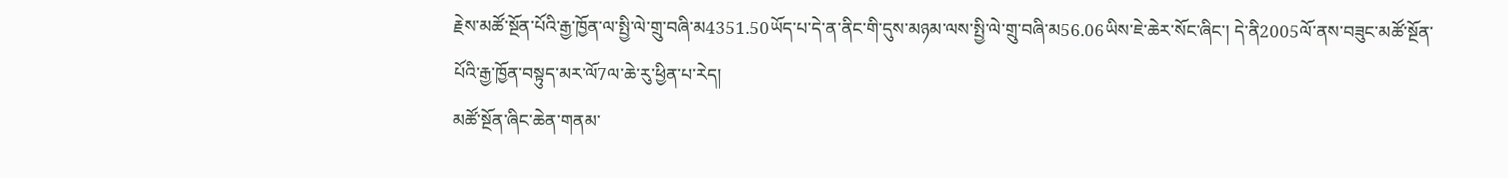རྗེས་མཚོ་སྔོན་པོའི་རྒྱ་ཁྱོན་ལ་སྤྱི་ལེ་གྲུ་བཞི་མ4351.50ཡོད་པ་དེ་ན་ནིང་གི་དུས་མཉམ་ལས་སྤྱི་ལེ་གྲུ་བཞི་མ56.06ཡིས་ཇེ་ཆེར་སོང་ཞིང་། དེ་ནི2005ལོ་ནས་བཟུང་མཚོ་སྔོན་པོའི་རྒྱ་ཁྱོན་བསྟུད་མར་ལོ7ལ་ཆེ་རུ་ཕྱིན་པ་རེད།
མཚོ་སྔོན་ཞིང་ཆེན་གནམ་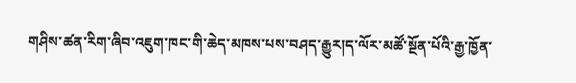གཤིས་ཚན་རིག་ཞིབ་འཇུག་ཁང་གི་ཆེད་མཁས་པས་བཤད་རྒྱུར།ད་ལོར་མཚོ་སྔོན་པོའི་རྒྱ་ཁྱོན་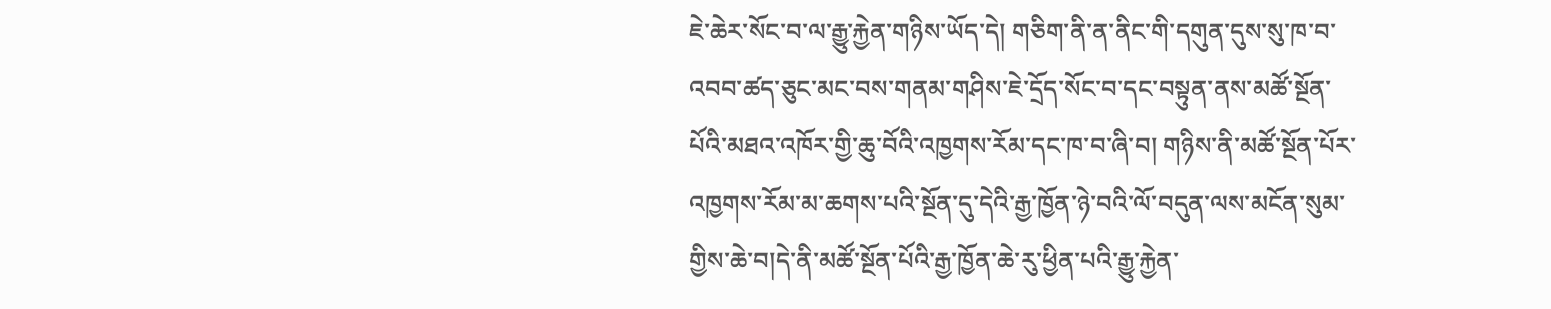ཇེ་ཆེར་སོང་བ་ལ་རྒྱུ་རྐྱེན་གཉིས་ཡོད་དེ། གཅིག་ནི་ན་ནིང་གི་དགུན་དུས་སུ་ཁ་བ་འབབ་ཚད་ཅུང་མང་བས་གནམ་གཤིས་ཇེ་དྲོད་སོང་བ་དང་བསྟུན་ནས་མཚོ་སྔོན་པོའི་མཐའ་འཁོར་གྱི་ཆུ་བོའི་འཁྱགས་རོམ་དང་ཁ་བ་ཞི་བ། གཉིས་ནི་མཚོ་སྔོན་པོར་འཁྱགས་རོམ་མ་ཆགས་པའི་སྔོན་དུ་དེའི་རྒྱ་ཁྱོན་ཉེ་བའི་ལོ་བདུན་ལས་མངོན་སུམ་གྱིས་ཆེ་བ།དེ་ནི་མཚོ་སྔོན་པོའི་རྒྱ་ཁྱོན་ཆེ་རུ་ཕྱིན་པའི་རྒྱུ་རྐྱེན་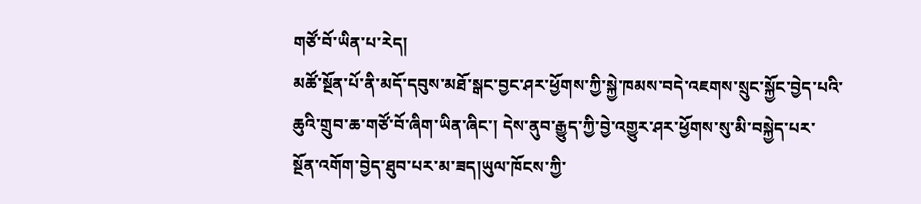གཙོ་བོ་ཡིན་པ་རེད།
མཚོ་སྔོན་པོ་ནི་མདོ་དབུས་མཐོ་སྒང་བྱང་ཤར་ཕྱོགས་ཀྱི་སྐྱེ་ཁམས་བདེ་འཇགས་སྲུང་སྐྱོང་བྱེད་པའི་ཆུའི་གྲུབ་ཆ་གཙོ་བོ་ཞིག་ཡིན་ཞིང་། དེས་ནུབ་རྒྱུད་ཀྱི་བྱེ་འགྱུར་ཤར་ཕྱོགས་སུ་མི་བསྐྱེད་པར་སྔོན་འགོག་བྱེད་ཐུབ་པར་མ་ཟད།ཡུལ་ཁོངས་ཀྱི་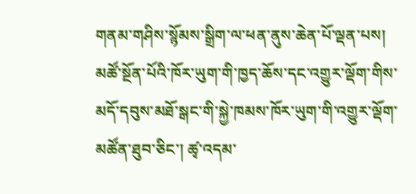གནམ་གཤིས་སྙོམས་སྒྲིག་ལ་ཕན་ནུས་ཆེན་པོ་ལྡན་པས། མཚོ་སྔོན་པོའི་ཁོར་ཡུག་གི་ཁྱད་ཆོས་དང་འགྱུར་ལྡོག་གིས་མདོ་དབུས་མཐོ་སྒང་གི་སྐྱེ་ཁམས་ཁོར་ཡུག་གི་འགྱུར་ལྡོག་མཚོན་ཐུབ་ཅིང་། ཚྭ་འདམ་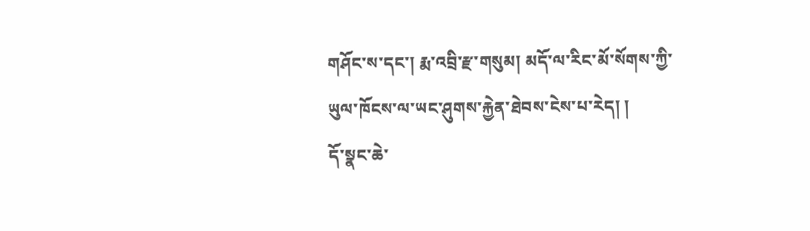གཤོང་ས་དང་། རྨ་འབྲི་རྫ་གསུམ། མདོ་ལ་རིང་མོ་སོགས་ཀྱི་ཡུལ་ཁོངས་ལ་ཡང་ཤུགས་རྐྱེན་ཐེབས་ངེས་པ་རེད། །
དོ་སྣང་ཆེ་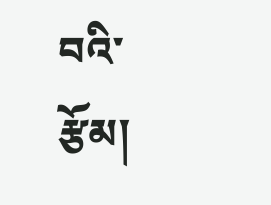བའི་རྩོམ།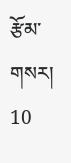རྩོམ་གསར། 10